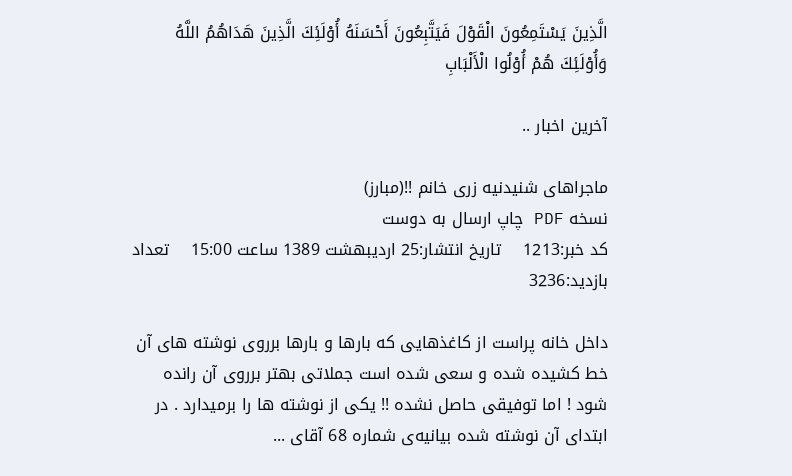الَّذِينَ يَسْتَمِعُونَ الْقَوْلَ فَيَتَّبِعُونَ أَحْسَنَهُ أُوْلَئِكَ الَّذِينَ هَدَاهُمُ اللَّهُ وَأُوْلَئِكَ هُمْ أُوْلُوا الْأَلْبَابِ

آخرین اخبار ..

ماجراهای شنیدنیه زری خانم !!(مبارز)
نسخه PDF چاپ ارسال به دوست
کد خبر:1213    تاريخ انتشار:25 ارديبهشت 1389 ساعت 15:00    تعداد بازديد:3236

داخل خانه پراست از کاغذهایی که بارها و بارها برروی نوشته های آن خط کشیده شده و سعی شده است جملاتی بهتر برروی آن رانده شود ! اما توفیقی حاصل نشده !! یکی از نوشته ها را برمیدارد . در ابتدای آن نوشته شده بیانیه‌ی شماره 68 آقای ...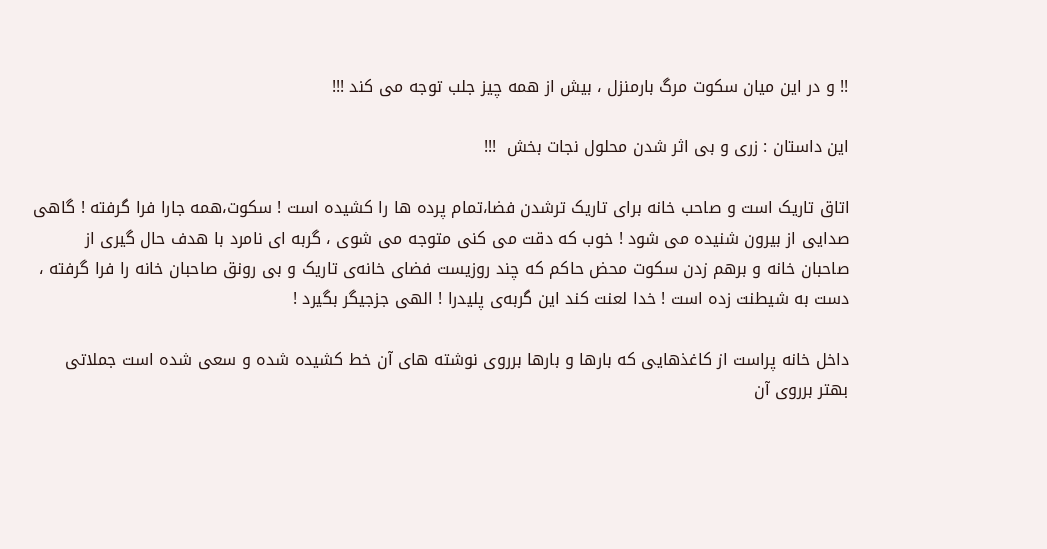!! و در این میان سکوت مرگ بارمنزل ، بیش از همه چیز جلب توجه می کند !!!

این داستان : زری و بی اثر شدن محلول نجات بخش  !!!

اتاق تاریک است و صاحب خانه برای تاریک ترشدن فضا،تمام پرده ها را کشیده است ! سکوت،همه جارا فرا گرفته ! گاهی صدایی از بیرون شنیده می شود ! خوب که دقت می کنی متوجه می شوی ، گربه ای نامرد با هدف حال گیری از صاحبان خانه و برهم زدن سکوت محض حاکم که چند روزیست فضای خانه‌ی تاریک و بی رونق صاحبان خانه را فرا گرفته ، دست به شیطنت زده است ! خدا لعنت کند این گربه‌ی پلیدرا ! الهی جزجیگر بگیرد !

داخل خانه پراست از کاغذهایی که بارها و بارها برروی نوشته های آن خط کشیده شده و سعی شده است جملاتی بهتر برروی آن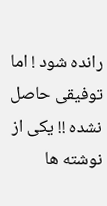رانده شود ! اما توفیقی حاصل نشده !! یکی از نوشته ها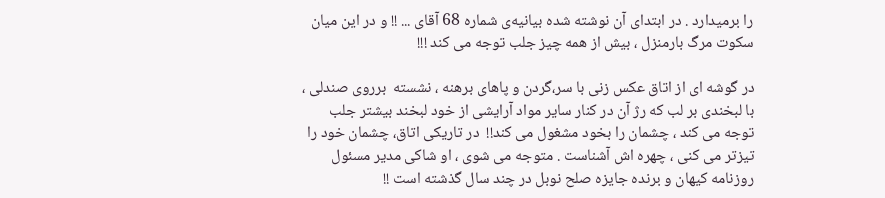را برمیدارد . در ابتدای آن نوشته شده بیانیه‌ی شماره 68 آقای ... !! و در این میان سکوت مرگ بارمنزل ، بیش از همه چیز جلب توجه می کند !!!

در گوشه‌ ای از اتاق عکس زنی با سر،گردن و پاهای برهنه ، نشسته  برروی صندلی ، با لبخندی بر لب که رژ آن در کنار سایر مواد آرایشی از خود لبخند بیشتر جلب توجه می کند ، چشمان را بخود مشغول می کند!!  در تاریکی اتاق، چشمان خود را تیزتر می کنی ، چهره اش آشناست . متوجه می شوی ، او شاکی مدیر مسئول روزنامه کیهان و برنده جایزه صلح نوبل در چند سال گذشته است !!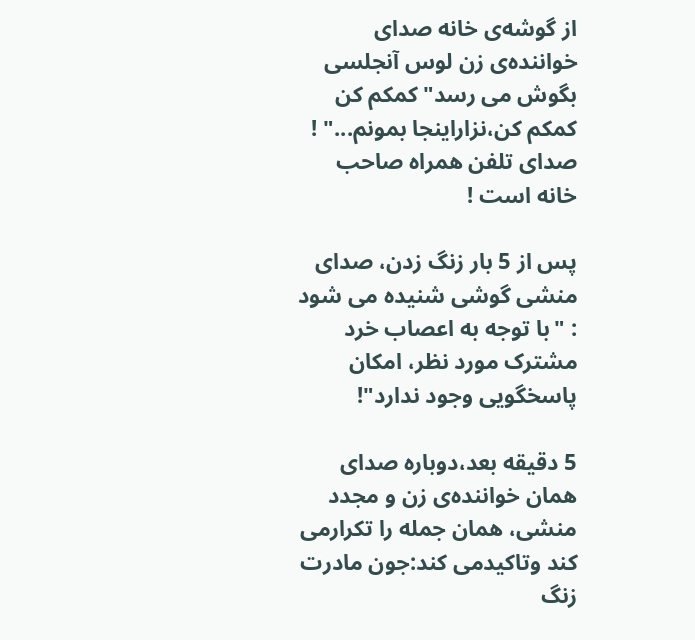از گوشه‌ی خانه صدای خواننده‌ی زن لوس آنجلسی بگوش می رسد"کمکم کن کمکم کن،نزاراینجا بمونم..." ! صدای تلفن همراه صاحب خانه است !

پس از 5 بار زنگ زدن، صدای منشی گوشی شنیده می شود : "با توجه به اعصاب خرد مشترک مورد نظر، امکان پاسخگویی وجود ندارد"!

5 دقیقه بعد،دوباره صدای همان خواننده‌ی زن و مجدد منشی، همان جمله را تکرارمی کند وتاکیدمی کند:جون مادرت زنگ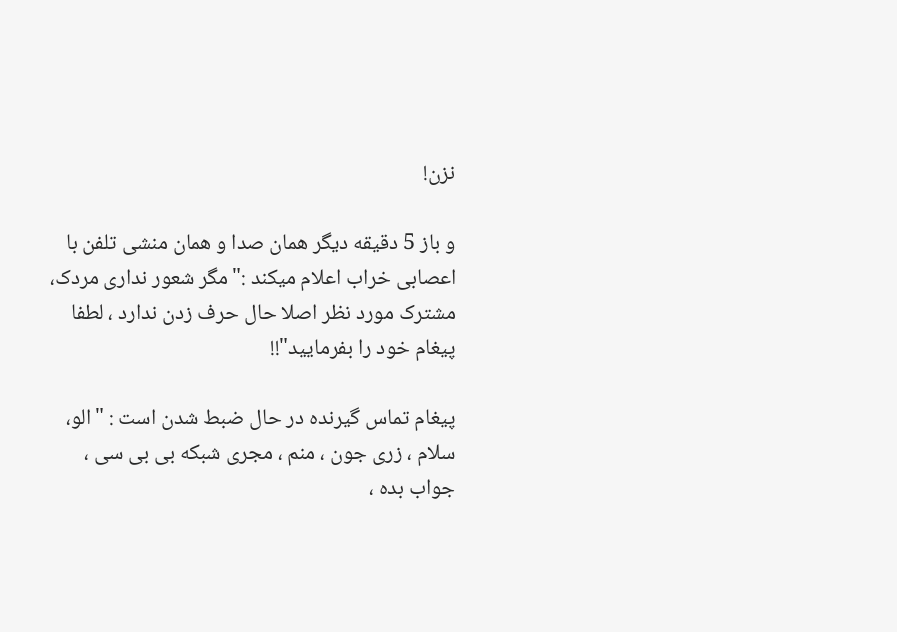نزن!

و باز 5 دقیقه دیگر همان صدا و همان منشی تلفن با اعصابی خراب اعلام میکند :"مگر شعور نداری مردک، مشترک مورد نظر اصلا حال حرف زدن ندارد ، لطفا پیغام خود را بفرمایید"!!

پیغام تماس گیرنده در حال ضبط شدن است : "الو، سلام ، زری جون ، منم ، مجری شبکه بی بی سی ، جواب بده ،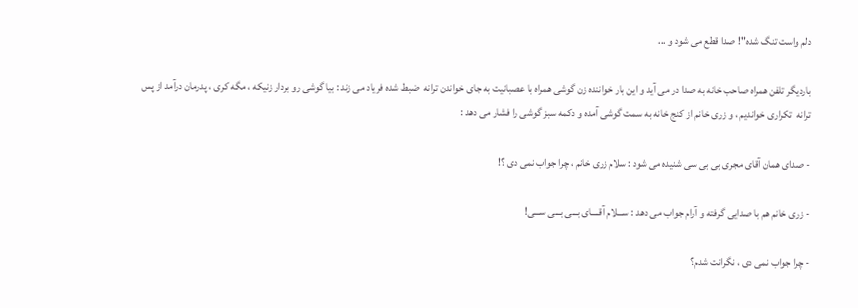دلم واست تنگ شده"! صدا قطع می شود و ...

باردیگر تلفن همراه صاحب خانه به صدا در می آید و این بار خواننده زن گوشی همراه با عصبانیت به جای خواندن ترانه  ضبط شده فریاد می زند : بیا گوشی رو بردار زنیکه ، مگه کری ، پدرمان درآمد از پس ترانه  تکراری خواندیم ‍، و زری خانم از کنج خانه به سمت گوشی آمده و دکمه سبز گوشی را فشار می دهد :

- صدای همان آقای مجری بی بی سی شنیده می شود : سلام زری خانم ، چرا جواب نمی دی ؟!

- زری خانم هم با صدایی گرفته و آرام جواب می دهد : ســـلام آقــــای بـــی بـــی ســـی!

- چرا جواب نمی دی ، نگرانت شدم؟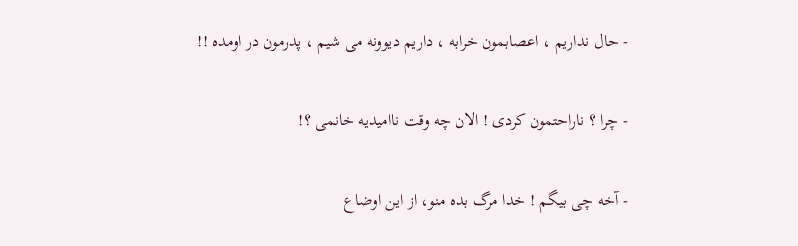- حال نداریم ، اعصابمون خرابه ، داریم دیوونه می شیم ، پدرمون در اومده !!

- چرا ؟ ناراحتمون کردی ! الان چه وقت ناامیدیه خانمی ؟!

- آخه چی بیگم ! خدا مرگ بده منو، از این اوضاع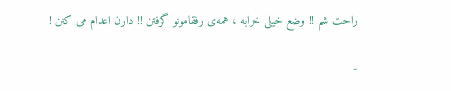راحت شم !! وضع خیلی خرابه ، همه‌ی رفقامونو گرفتن !! دارن اعدام می کنن !

-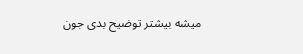میشه بیشتر توضیح بدی جون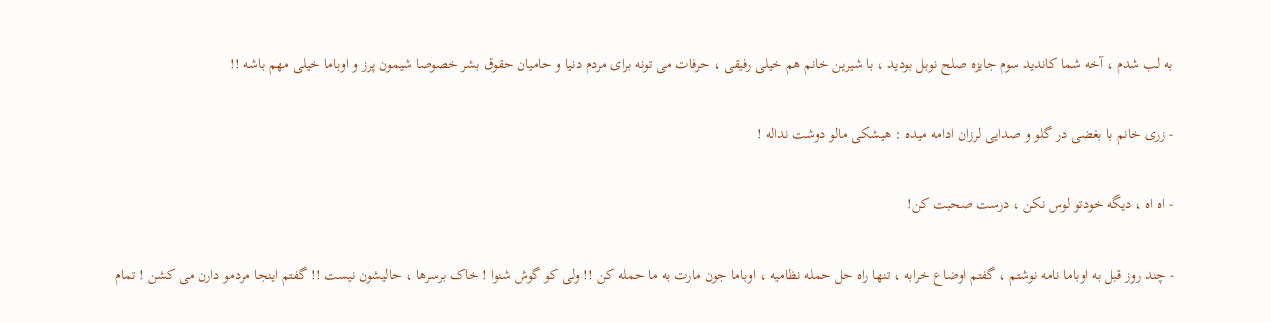به لب شدم ، آخه شما کاندید سوم جایزه صلح نوبل بودید ، با شیرین خانم هم خیلی رفیقی ، حرفات می تونه برای مردم دنیا و حامیان حقوق بشر خصوصا شیمون پرز و اوباما خیلی مهم باشه !!

- زری خانم با بغضی در گلو و صدایی لرزان ادامه میده : هیشکی مالو دوشت نداله !

- اه اه ، دیگه خودتو لوس نکن ، درست صحبت کن!

- چند روز قبل به اوباما نامه نوشتم ، گفتم اوضاع خرابه ، تنها راه حل حمله نظامیه ، اوباما جون مارت به ما حمله کن !! ولی کو گوش شنوا ! خاک برسرها ، حالیشون نیست !! گفتم اینجا مردمو دارن می کشن ! تمام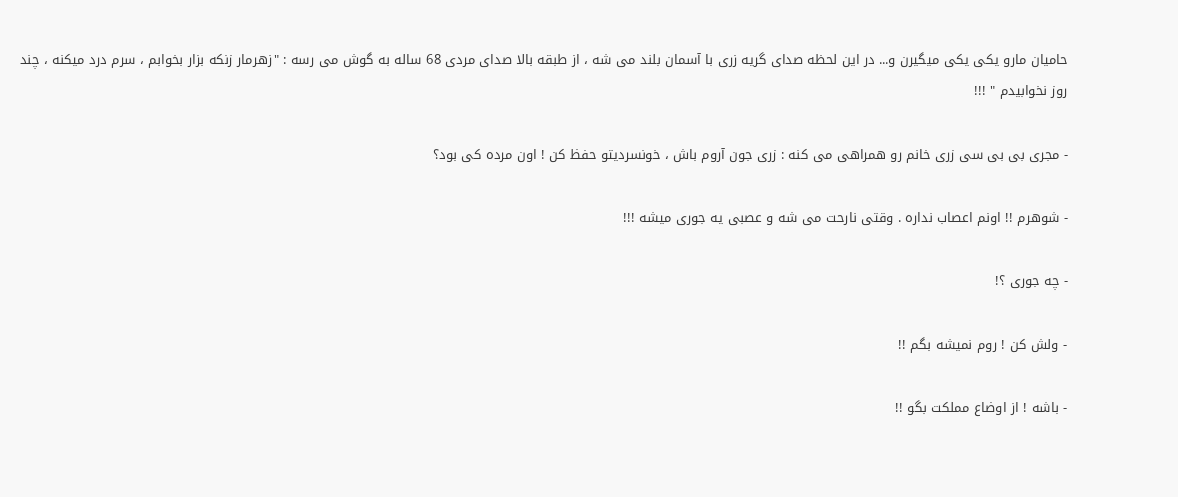حامیان مارو یکی یکی میگیرن و... در این لحظه صدای گریه زری با آسمان بلند می شه ، از طبقه بالا صدای مردی 68 ساله به گوش می رسه : "زهرمار زنکه بزار بخوابم ، سرم درد میکنه ، چند روز نخوابیدم " !!!

- مجری بی بی سی زری خانم رو همراهی می کنه : زری جون آروم باش ، خونسردیتو حفظ کن ! اون مرده کی بود؟

- شوهرم !! اونم اعصاب نداره . وقتی نارحت می شه و عصبی یه جوری میشه !!!

- چه جوری ؟!

- ولش کن ! روم نمیشه بگم !!

- باشه ! از اوضاع مملکت بگو !!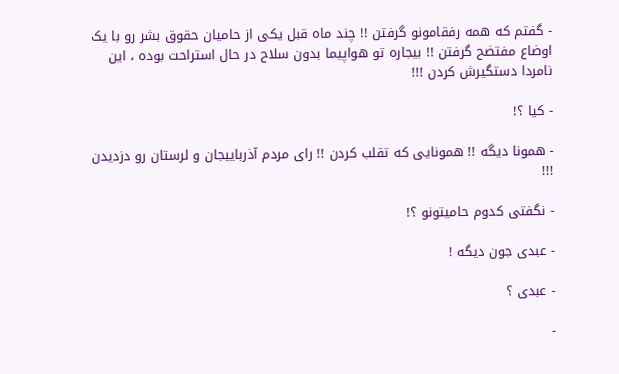- گفتم که همه رفقامونو گرفتن !! چند ماه قبل یکی از حامیان حقوق بشر رو با یک اوضاع مفتضح گرفتن !! بیجاره تو هواپیما بدون سلاح در حال استراحت بوده ، این نامردا دستگیرش کردن !!!

- کیا ؟!

- همونا دیگه !! همونایی که تقلب کردن !! رای مردم آذرباییجان و لرستان رو دزدیدن !!!

- نگفتی کدوم حامیتونو ؟!

- عبدی جون دیگه !

- عبدی ؟

-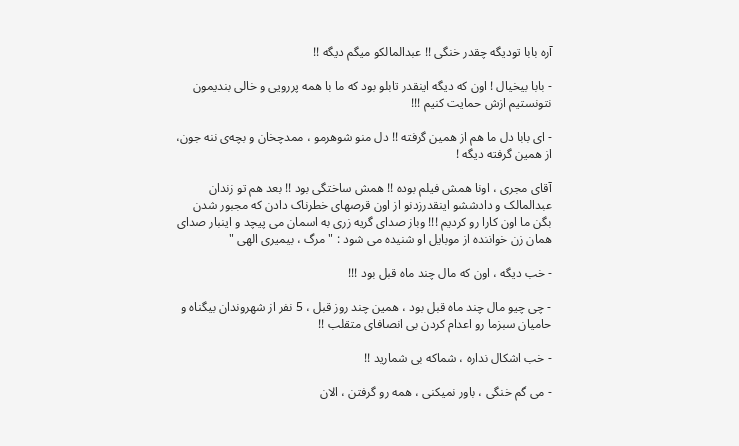آره بابا تودیگه چقدر خنگی !! عبدالمالکو میگم دیگه !!

- بابا بیخیال ! اون که دیگه اینقدر تابلو بود که ما با همه پررویی و خالی بندیمون نتونستیم ازش حمایت کنیم !!!

- ای بابا دل ما هم از همین گرفته !! دل منو شوهرمو ، ممدچخان و بچه‌ی ننه جون، از همین گرفته دیگه !

آقای مجری ، اونا همش فیلم بوده !! همش ساختگی بود !! بعد هم تو زندان عبدالمالک و دادششو اینقدرزدنو از اون قرصهای خطرناک دادن که مجبور شدن بگن ما اون کارا رو کردیم !!! وباز صدای گریه زری به اسمان می پیچد و اینبار صدای همان زن خواننده از موبایل او شنیده می شود : "مرگ ، بیمیری الهی "

- خب دیگه ، اون که مال چند ماه قبل بود !!!

- چی چیو مال چند ماه قبل بود ، همین چند روز قبل ، 5 نفر از شهروندان بیگناه و حامیان سبزما رو اعدام کردن بی انصافای متقلب !!

- خب اشکال نداره ، شماکه بی شمارید !!

- می گم خنگی ، باور نمیکنی ، همه رو گرفتن ، الان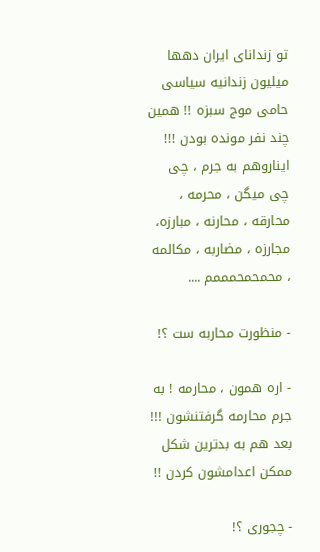تو زندانای ایران دهها میلیون زندانیه سیاسی حامی موج سبزه !! همین چند نفر مونده بودن !!! ایناروهم به جرم ، چی چی میگن ، محرمه ، محارقه ، محارنه ، مبارزه، مجارزه ، مضاربه ، مکالمه ، محمحمحمممم ....

- منظورت محاربه ست ؟!

- اره همون ، محارمه ! به جرم محارمه گرفتنشون !!! بعد هم به بدترین شکل ممکن اعدامشون کردن !!

- چجوری ؟!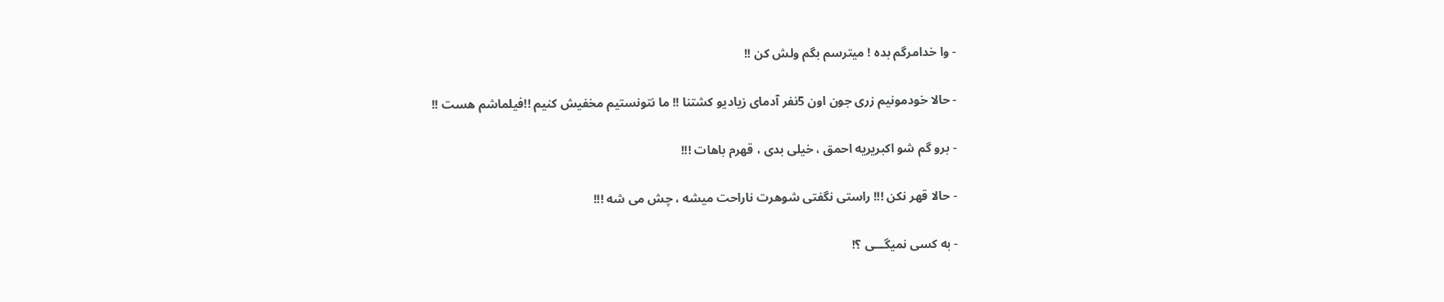- وا خدامرگم بده ! میترسم بگم ولش کن !!

- حالا خودمونیم زری جون اون 5نفر آدمای زیادیو کشتنا !! ما نتونستیم مخفیش کنیم !!فیلماشم هست !!

- برو گم شو اکبریریه احمق ، خیلی بدی ، قهرم باهات !!!

- حالا قهر نکن !!! راستی نگفتی شوهرت ناراحت میشه ، چش می شه !!!

- به کسی نمیگـــی ؟!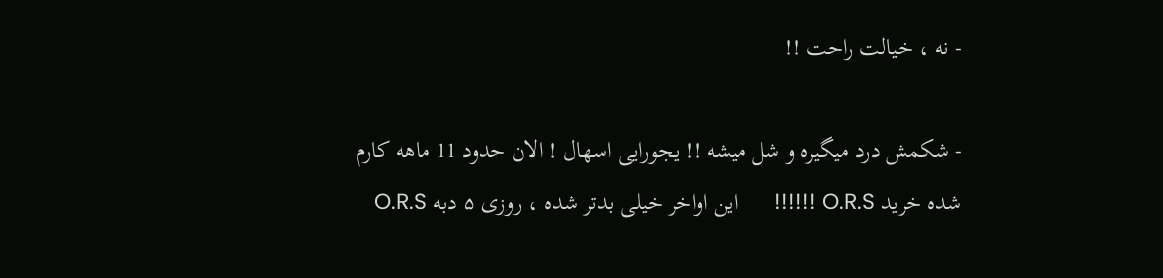- نه ، خیالت راحت !!

- شکمش درد میگیره و شل میشه !! یجورایی اسهال ! الان حدود 11 ماهه کارم شده خرید O.R.S !!!!!!      این اواخر خیلی بدتر شده ، روزی ۵ دبه O.R.S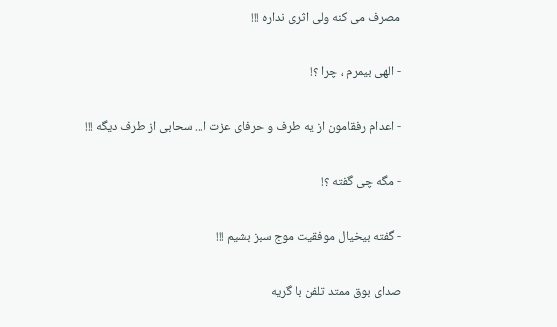مصرف می کنه ولی اثری نداره !!!

- الهی بیمرم ، چرا ؟!

- اعدام رفقامون از یه طرف و حرفای عزت ا... سحابی از طرف دیگه !!!

- مگه چی گفته ؟!

- گفته بیخیال موفقیت موج سبز بشیم !!!

صدای بوق ممتد تلفن با گریه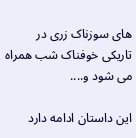های سوزناک زری در تاریکی خوفناک شب همراه می شود و....

این داستان ادامه دارد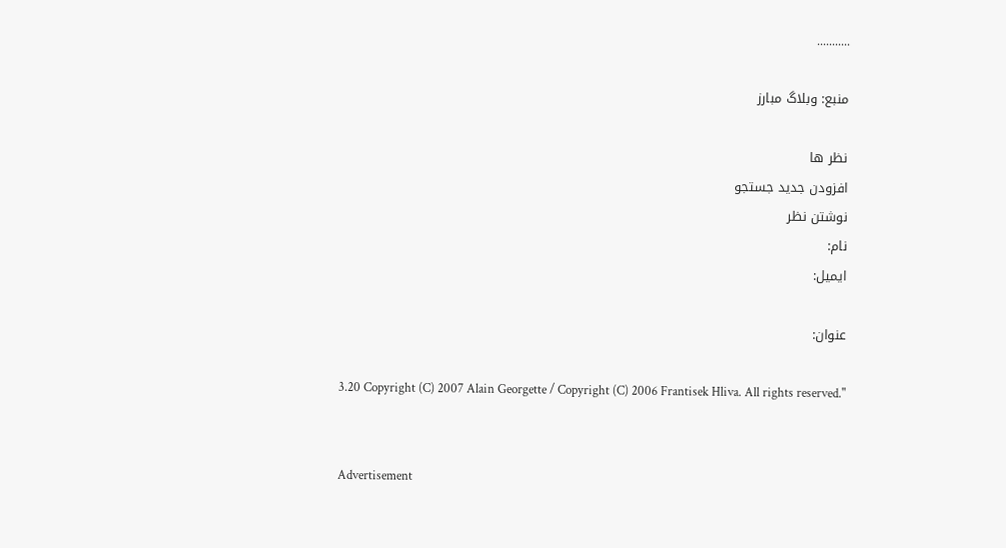...........

منبع: وبلاگ مبارز

نظر ها
افزودن جدید جستجو
نوشتن نظر
نام:
ایمیل:

عنوان:

3.20 Copyright (C) 2007 Alain Georgette / Copyright (C) 2006 Frantisek Hliva. All rights reserved."


Advertisement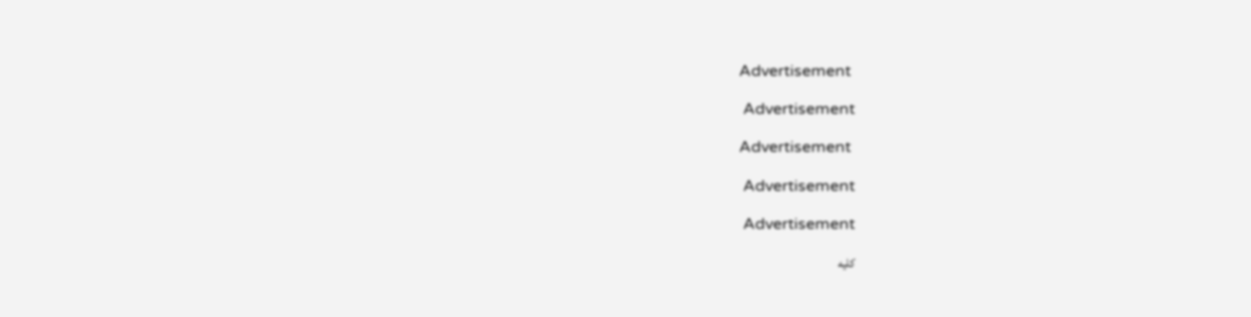Advertisement

 Advertisement

Advertisement

 Advertisement

 Advertisement

كليه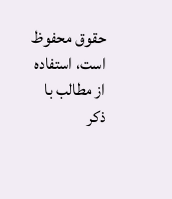حقوق محفوظ است، استفاده از مطالب با ذكر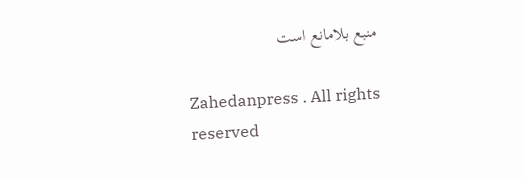منبع بلامانع است

Zahedanpress . All rights reserved